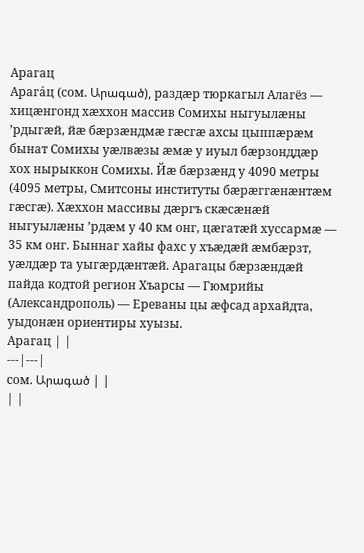Арагац
Арага́ц (сом. Արագած), раздæр тюркагыл Алагёз — хицæнгонд хæххон массив Сомихы ныгуылæны ’рдыгæй, йæ бæрзæндмæ гæсгæ ахсы цыппæрæм бынат Сомихы уæлвæзы æмæ у иуыл бæрзонддæр хох нырыккон Сомихы. Йæ бæрзæнд у 4090 метры (4095 метры, Смитсоны институты бæрæггæнæнтæм гæсгæ). Хæххон массивы дæргъ скæсæнæй ныгуылæны ’рдæм у 40 км онг, цæгатæй хуссармæ — 35 км онг. Быннаг хайы фахс у хъæдæй æмбæрзт, уæлдæр та уыгæрдæнтæй. Арагацы бæрзæндæй пайда кодтой регион Хъарсы — Гюмрийы (Александрополь) — Ереваны цы æфсад архайдта, уыдонæн ориентиры хуызы.
Арагац | |
---|---|
сом. Արագած | |
| |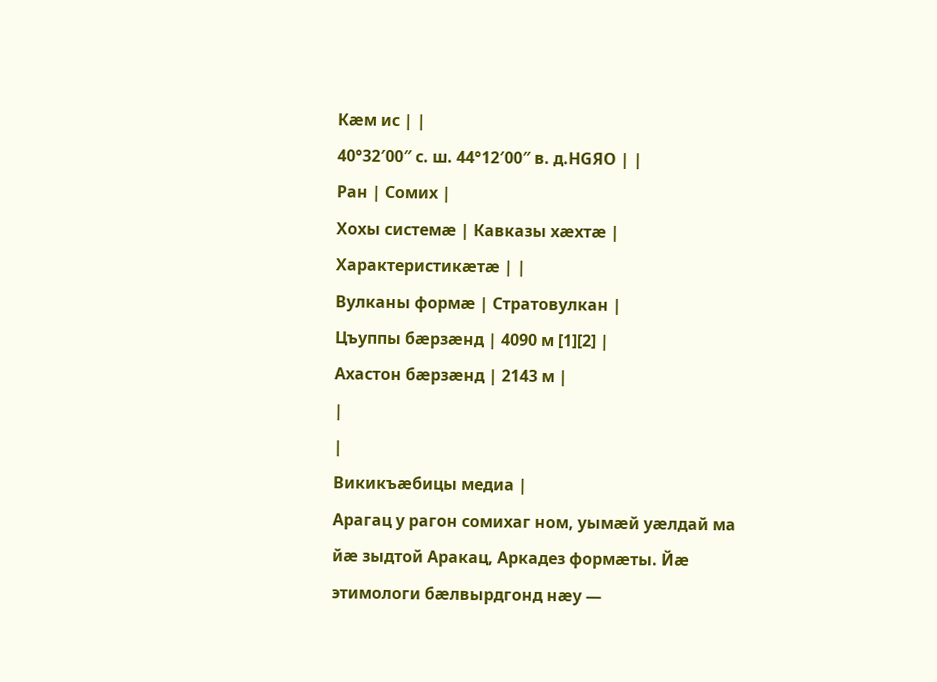Кæм ис | |
40°32′00″ с. ш. 44°12′00″ в. д.HGЯO | |
Ран | Сомих |
Хохы системæ | Кавказы хæхтæ |
Характеристикæтæ | |
Вулканы формæ | Стратовулкан |
Цъуппы бæрзæнд | 4090 м [1][2] |
Ахастон бæрзæнд | 2143 м |
|
|
Викикъæбицы медиа |
Арагац у рагон сомихаг ном, уымæй уæлдай ма йæ зыдтой Аракац, Аркадез формæты. Йæ этимологи бæлвырдгонд нæу —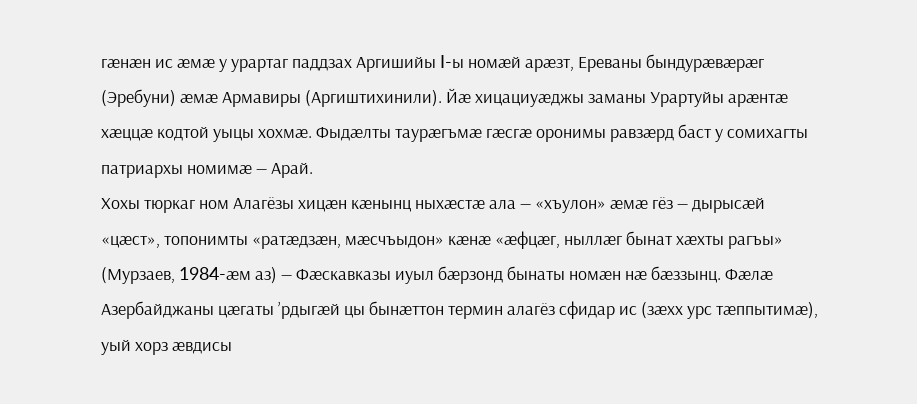гæнæн ис æмæ у урартаг паддзах Аргишийы I-ы номæй арæзт, Ереваны бындурæвæрæг (Эребуни) æмæ Армавиры (Аргиштихинили). Йæ хицациуæджы заманы Урартуйы арæнтæ хæццæ кодтой уыцы хохмæ. Фыдæлты таурæгъмæ гæсгæ оронимы равзæрд баст у сомихагты патриархы номимæ — Арай.
Хохы тюркаг ном Алагёзы хицæн кæнынц ныхæстæ ала — «хъулон» æмæ гёз — дырысæй «цæст», топонимты «ратæдзæн, мæсчъыдон» кæнæ «æфцæг, ныллæг бынат хæхты рагъы» (Мурзаев, 1984-æм аз) — Фæскавказы иуыл бæрзонд бынаты номæн нæ бæззынц. Фæлæ Азербайджаны цæгаты ’рдыгæй цы бынæттон термин алагёз сфидар ис (зæхх урс тæппытимæ), уый хорз æвдисы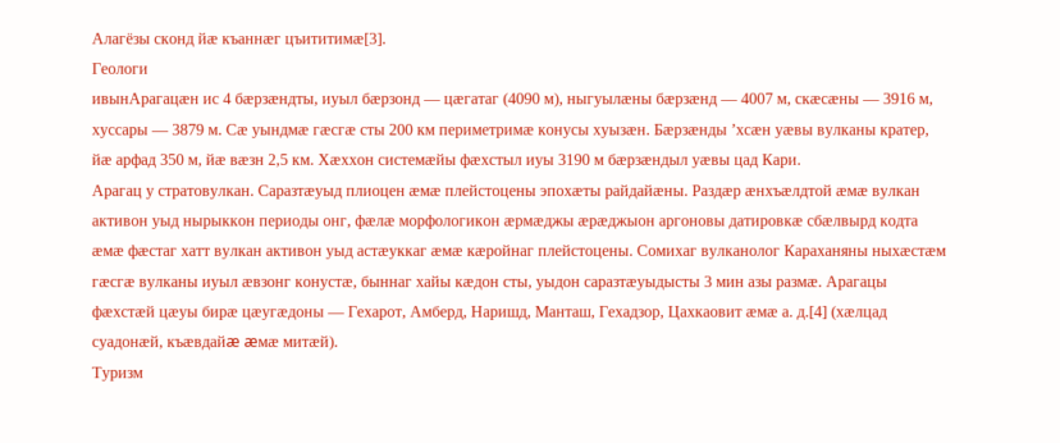Алагёзы сконд йæ къаннæг цъититимæ[3].
Геологи
ивынАрагацæн ис 4 бæрзæндты, иуыл бæрзонд — цæгатаг (4090 м), ныгуылæны бæрзæнд — 4007 м, скæсæны — 3916 м, хуссары — 3879 м. Сæ уындмæ гæсгæ сты 200 км периметримæ конусы хуызæн. Бæрзæнды ’хсæн уæвы вулканы кратер, йæ арфад 350 м, йæ вæзн 2,5 км. Хæххон системæйы фæхстыл иуы 3190 м бæрзæндыл уæвы цад Кари.
Арагац у стратовулкан. Саразтæуыд плиоцен æмæ плейстоцены эпохæты райдайæны. Раздæр æнхъæлдтой æмæ вулкан активон уыд нырыккон периоды онг, фæлæ морфологикон æрмæджы æрæджыон аргоновы датировкæ сбæлвырд кодта æмæ фæстаг хатт вулкан активон уыд астæуккаг æмæ кæройнаг плейстоцены. Сомихаг вулканолог Караханяны ныхæстæм гæсгæ вулканы иуыл æвзонг конустæ, быннаг хайы кæдон сты, уыдон саразтæуыдысты 3 мин азы размæ. Арагацы фæхстæй цæуы бирæ цæугæдоны — Гехарот, Амберд, Наришд, Манташ, Гехадзор, Цахкаовит æмæ а. д.[4] (хæлцад суадонæй, къæвдайæ æмæ митæй).
Туризм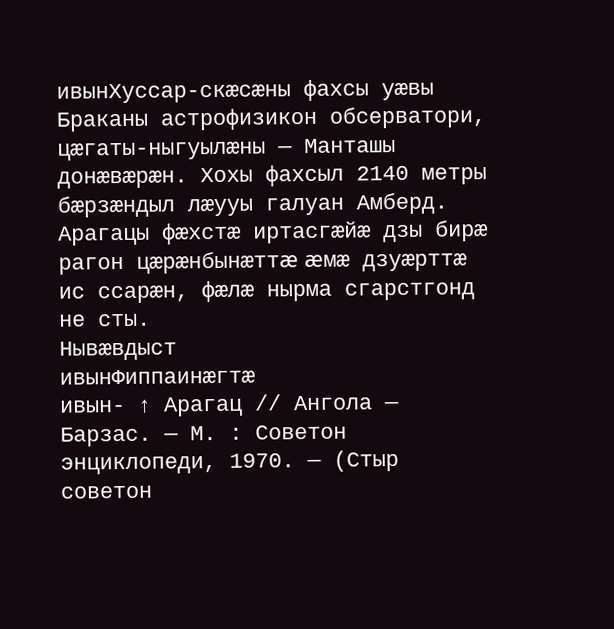ивынХуссар-скæсæны фахсы уæвы Браканы астрофизикон обсерватори, цæгаты-ныгуылæны — Манташы донæвæрæн. Хохы фахсыл 2140 метры бæрзæндыл лæууы галуан Амберд. Арагацы фæхстæ иртасгæйæ дзы бирæ рагон цæрæнбынæттæ æмæ дзуæрттæ ис ссарæн, фæлæ нырма сгарстгонд не сты.
Нывæвдыст
ивынФиппаинæгтæ
ивын- ↑ Арагац // Ангола — Барзас. — М. : Советон энциклопеди, 1970. — (Стыр советон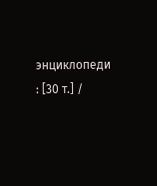энциклопеди : [30 т.] /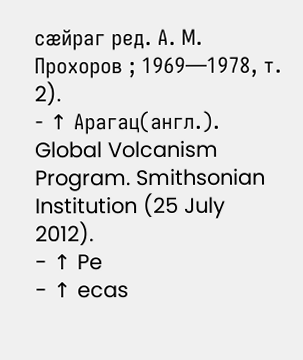сæйраг ред. А. М. Прохоров ; 1969—1978, т. 2).
- ↑ Арагац(англ.). Global Volcanism Program. Smithsonian Institution (25 July 2012).
- ↑ Pe
- ↑ ecas